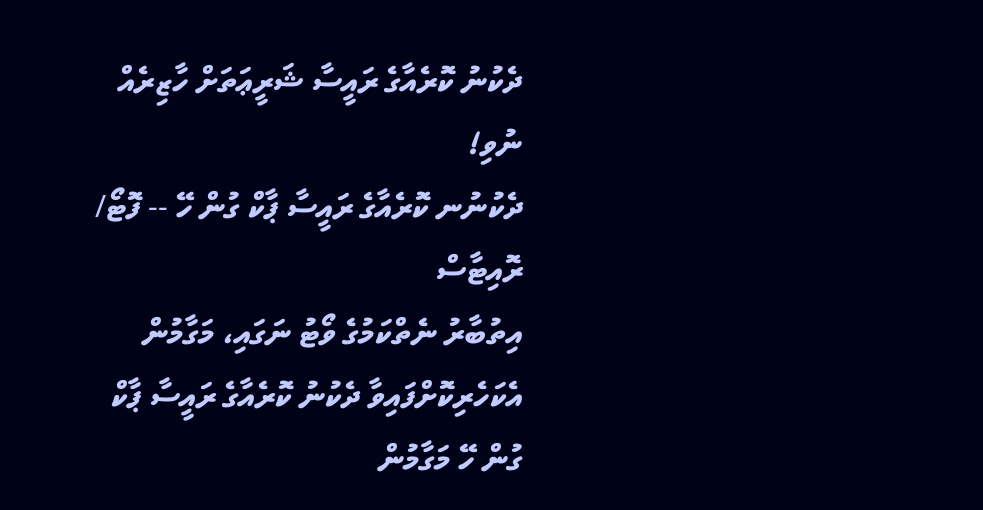ދެކުނު ކޮރެއާގެ ރައީސާ ޝަރީޢަތަށް ހާޒިރެއް ނުވި!
ދެކުނުނ ކޮރެއާގެ ރައީސާ ޕާކް ގުން ހޭ -- ފޮޓޯ/ ރޮއިޓާސް
އިތުބާރު ނެތްކަމުގެ ވޯޓު ނަގައި، މަގާމުން އެކަހެރިކޮށްފައިވާ ދެކުނު ކޮރެއާގެ ރައީސާ ޕާކް ގުން ހޭ މަގާމުން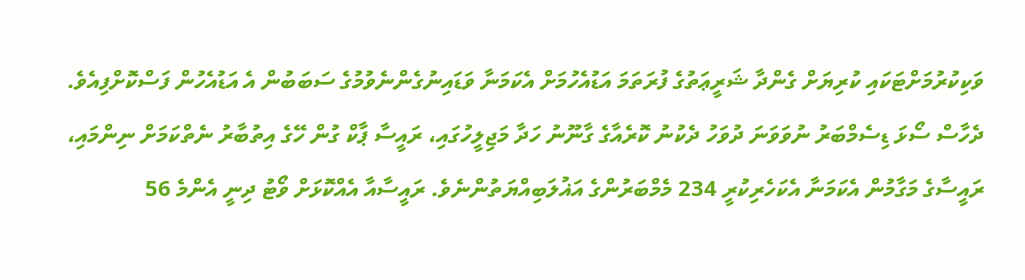ވަކިކުރުމަށްޓަކައި ކުރިޔަށް ގެންދާ ޝަރީޢަތުގެ ފުރަތަމަ އަޑުއެހުމަށް އެކަމަނާ ވަޑައިނުގެންނެވުމުގެ ސަބަބުން އެ އަޑުއެހުން ފަސްކޮށްފިއެވެ.
ދެހާސް ސޯޅަ ޑިސެމްބަރު ނުވަވަނަ ދުވަހު ދެކުނު ކޮރެއާގެ ގާނޫނު ހަދާ މަޖިލީހުގައި، ރައީސާ ޕާކް ގުން ހޭގެ އިތުބާރު ނެތްކަމަށް ނިންމައި، ރައީސާގެ މަގާމުން އެކަމަނާ އެކަހެރިކުރީ 234 މެމްބަރުންގެ އަޣުލަބިއްޔަތުންނެވެ. ރައީސާއާ އެއްކޮޅަށް ވޯޓު ދިނީ އެންމެ 56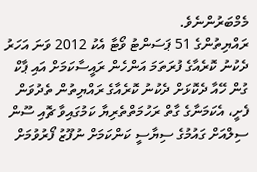މެމްބަރުންނެވެ.
ރައްޔިތުންގެ 51 ޕަސަންޓު ވޯޓާ އެކު 2012 ވަނަ އަހަރު ދެކުނު ކޮރެއާގެ ފުރަތަމަ އަންހެން ރައީސާކަމަށް އައި ޕާކް ގުން ހޭއާ ދެކޮޅަށް ދެކުނު ކޮރެއާގެ ރައްޔިތުން ތެދުވަން ފެށީ، އެކަމަނާގެ ގާތް ރަހުމަތްތެރިޔާ ކަމުގައިވާ ޗޮއި ސޫން ސިލްއަށް ގައުމުގެ ސިޔާސީ ކަންކަމަށް ނުފޫޒު ފޯރުވުމަށް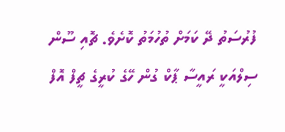ފުރުސަތު ދޭ ކަމަށް ތުހުމަތު ކޮށެވެ. ޗޮއި ސޫން ސިލްއަކީ ރައީސާ ޕާކް ގުން ހޭގެ ކުރީގެ ޗީފް އޮފް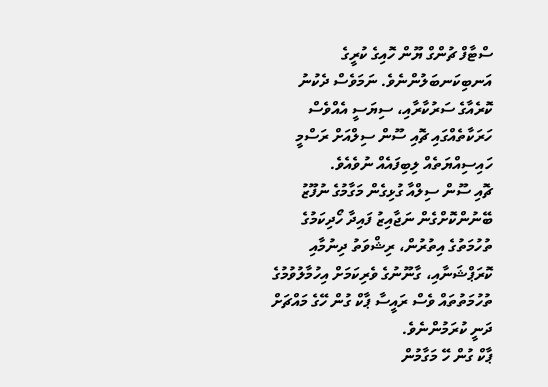ސްޓާފް ޗުންގް ޔޫން ހޮއިގެ ކުރީގެ އަނބިކަނބަލުންނެވެ. ނަމަވެސް ދެކުނު ކޮރެއާގެ ސަރުކާރާއި، ސިޔަސީ އެއްވެސް ހަރަކާތެއްގައި ޗޮއި ސޫން ސިލްއަށް ރަސްމީ ހައިސިއްޔަތެއް ލިބިފައެއް ނުވެއެވެ.
ޗޮއި ސޫން ސިލްއާ ގުޅިގެން މަގާމުގެ ނުފޫޒު ބޭނުންކޮށްގެން ނަޖާއިޒު ފައިދާ ހޯދިކަމުގެ ތުހުމަތުގެ އިތުރުން، ރިޝްވަތު ދިނުމާއި ކޮރަޕްޝަނާއި، ގާނޫނުގެ ވެރިކަމަށް އިހުމާލުވުމުގެ ތުހުމަތުތައް ވެސް ރައީސާ ޕާކް ގުން ހޭގެ މައްޗަށް ދަނީ ކުރަމުންނެވެ.
ޕާކް ގުން ހޭ މަގާމުން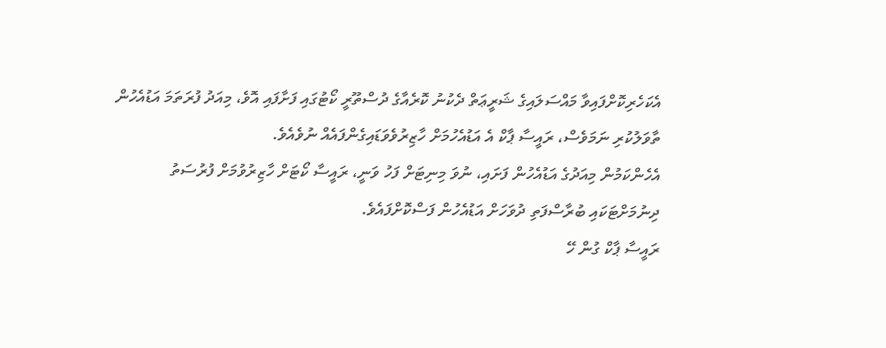އެކަހެރިކޮށްފައިވާ މައްސަލައިގެ ޝަރީޢަތް ދެކުނު ކޮރެއާގެ ދުސްތޫރީ ކޯޓުގައި ފަށާފައި އޮވެ، މިއަދު ފުރަތަމަ އަޑުއެހުން ތާވަލުކުރި ނަމަވެސް، ރައީސާ ޕާކް އެ އަޑުއެހުމަށް ހާޒިރުވެވަޑައިގެންފައެއް ނުވެއެވެ.
އެހެންކަމުން މިއަދުގެ އަޑުއެހުން ފަށައި، ނުވަ މިނިޓަށް ފަހު ވަނީ، ރައީސާ ކޯޓަށް ހާޒިރުވުމަށް ފުރުސަތު ދިނުމަށްޓަކައި ބުރާސްފަތި ދުވަހަށް އަޑުއެހުން ފަސްކޮށްފައެވެ.
ރައީސާ ޕާކް ގުން ހޭ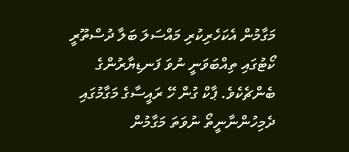މަގާމުން އެކަހެރިކުރި މައްސަލަ ބަލާ ދުސްތޫރީ ކޯޓުގައި ތިއްބަވަނީ ނުވަ ފަނޑިޔާރުންގެ ބެންޗެކެވެ. ޕާކް ގުން ހޭ ރައީސާގެ މަގާމުގައި ދެމިހުންނާނީތޯ ނުވަތަ މަގާމުން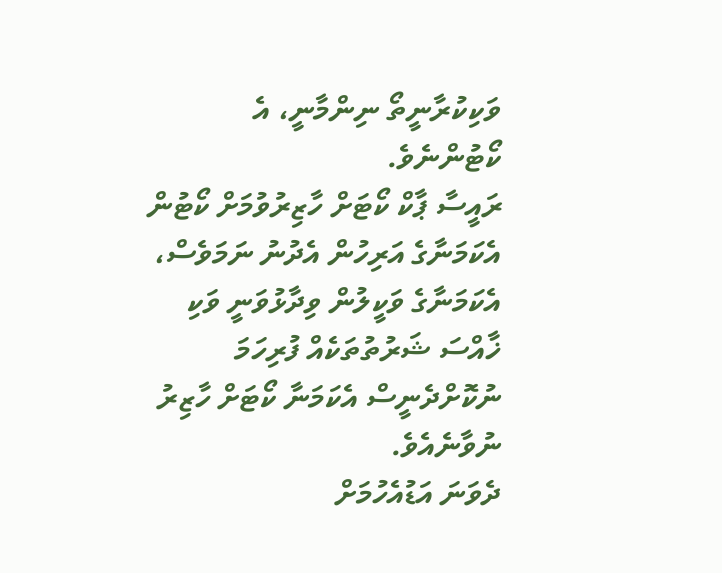ވަކިކުރާނީތޯ ނިންމާނީ، އެ ކޯޓުންނެވެ.
ރައީސާ ޕާކް ކޯޓަށް ހާޒިރުވުމަށް ކޯޓުން އެކަމަނާގެ އަރިހުން އެދުނު ނަމަވެސް، އެކަމަނާގެ ވަކީލުން ވިދާޅުވަނީ ވަކި ޚާއްސަ ޝަރުތުތަކެއް ފުރިހަމަ ނުކޮށްދެނީސް އެކަމަނާ ކޯޓަށް ހާޒިރު ނުވާނެއެވެ.
ދެވަނަ އަޑުއެހުމަށް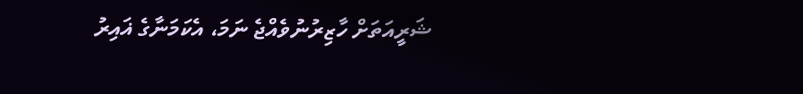ޝަރީއަތަށް ހާޒިރުނުވެއްޖެ ނަމަ، އެކަމަނާގެ ޣައިރު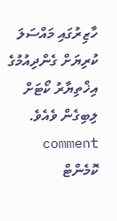ހާޒިރުގައި މައްސަލަ ކުރިޔަށް ގެންދިއުމުގެ އިޚްތިޔާރު ކޯޓަށް ލިބިގެން ވެއެވެ.
comment ކޮމެންޓް